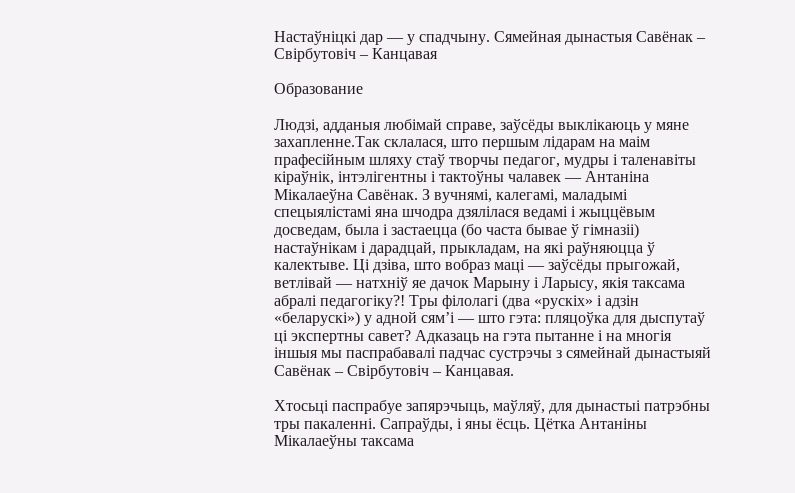Настаўніцкі дар — у спадчыну. Сямейная дынастыя Савёнак – Свірбутовіч – Канцавая

Образование

Людзі, адданыя любімай справе, заўсёды выклікаюць у мяне захапленне.Так склалася, што першым лідарам на маім прафесійным шляху стаў творчы педагог, мудры і таленавіты кіраўнік, інтэлігентны і тактоўны чалавек — Антаніна Мікалаеўна Савёнак. З вучнямі, калегамі, маладымі спецыялістамі яна шчодра дзялілася ведамі і жыццёвым досведам, была і застаецца (бо часта бывае ў гімназіі) настаўнікам і дарадцай, прыкладам, на які раўняюцца ў калектыве. Ці дзіва, што вобраз маці — заўсёды прыгожай, ветлівай — натхніў яе дачок Марыну і Ларысу, якія таксама абралі педагогіку?! Тры філолагі (два «рускіх» і адзін «беларускі») у адной сям’і — што гэта: пляцоўка для дыспутаў ці экспертны савет? Адказаць на гэта пытанне і на многія іншыя мы паспрабавалі падчас сустрэчы з сямейнай дынастыяй Савёнак – Свірбутовіч – Канцавая.

Хтосьці паспрабуе запярэчыць, маўляў, для дынастыі патрэбны тры пакаленні. Сапраўды, і яны ёсць. Цётка Антаніны Мікалаеўны таксама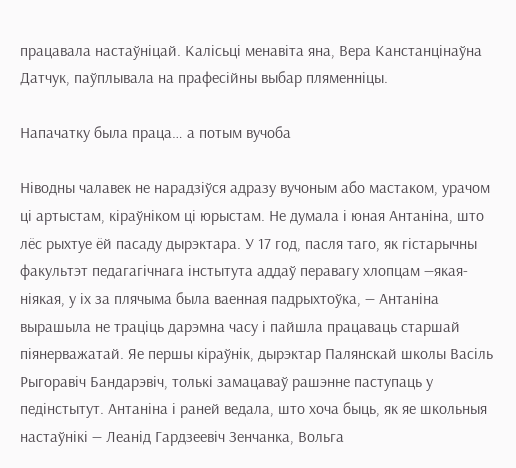працавала настаўніцай. Калісьці менавіта яна, Вера Канстанцінаўна Датчук, паўплывала на прафесійны выбар пляменніцы.

Напачатку была праца… а потым вучоба

Ніводны чалавек не нарадзіўся адразу вучоным або мастаком, урачом ці артыстам, кіраўніком ці юрыстам. Не думала і юная Антаніна, што лёс рыхтуе ёй пасаду дырэктара. У 17 год, пасля таго, як гістарычны факультэт педагагічнага інстытута аддаў перавагу хлопцам —якая-ніякая, у іх за плячыма была ваенная падрыхтоўка, — Антаніна вырашыла не траціць дарэмна часу і пайшла працаваць старшай піянерважатай. Яе першы кіраўнік, дырэктар Палянскай школы Васіль Рыгоравіч Бандарэвіч, толькі замацаваў рашэнне паступаць у педінстытут. Антаніна і раней ведала, што хоча быць, як яе школьныя настаўнікі — Леанід Гардзеевіч Зенчанка, Вольга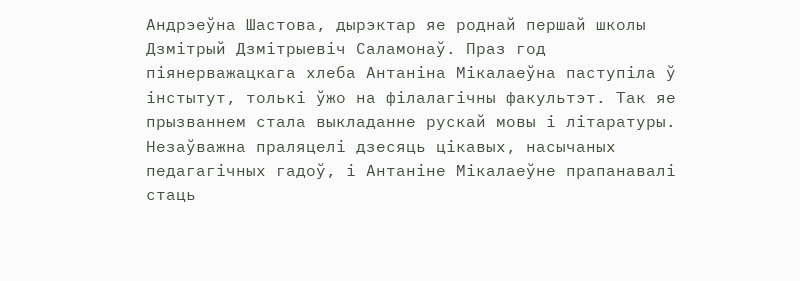Андрэеўна Шастова, дырэктар яе роднай першай школы Дзмітрый Дзмітрыевіч Саламонаў. Праз год піянерважацкага хлеба Антаніна Мікалаеўна паступіла ў інстытут, толькі ўжо на філалагічны факультэт. Так яе прызваннем стала выкладанне рускай мовы і літаратуры. Незаўважна праляцелі дзесяць цікавых, насычаных педагагічных гадоў, і Антаніне Мікалаеўне прапанавалі стаць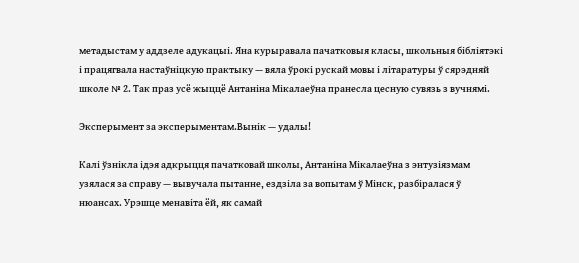метадыстам у аддзеле адукацыі. Яна курыравала пачатковыя класы, школьныя бібліятэкі і працягвала настаўніцкую практыку — вяла ўрокі рускай мовы і літаратуры ў сярэдняй школе № 2. Так праз усё жыццё Антаніна Мікалаеўна пранесла цесную сувязь з вучнямі.

Эксперымент за эксперыментам.Вынік — удалы!

Калі ўзнікла ідэя адкрыцця пачатковай школы, Антаніна Мікалаеўна з энтузіязмам узялася за справу — вывучала пытанне, ездзіла за вопытам ў Мінск, разбіралася ў нюансах. Урэшце менавіта ёй, як самай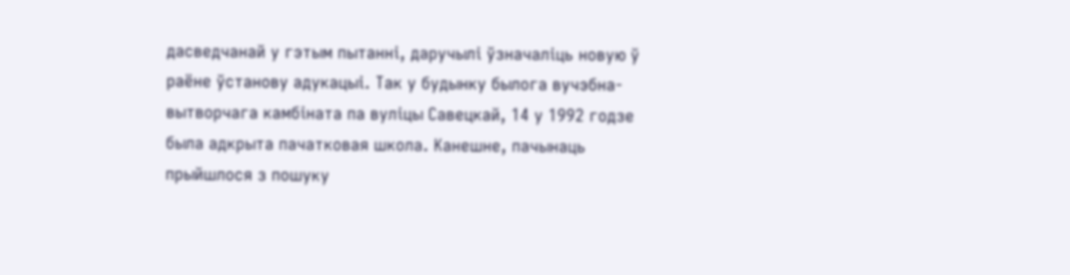дасведчанай у гэтым пытанні, даручылі ўзначаліць новую ў раёне ўстанову адукацыі. Так у будынку былога вучэбна-вытворчага камбіната па вуліцы Савецкай, 14 у 1992 годзе была адкрыта пачатковая школа. Канешне, пачынаць прыйшлося з пошуку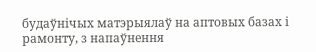будаўнічых матэрыялаў на аптовых базах і рамонту, з напаўнення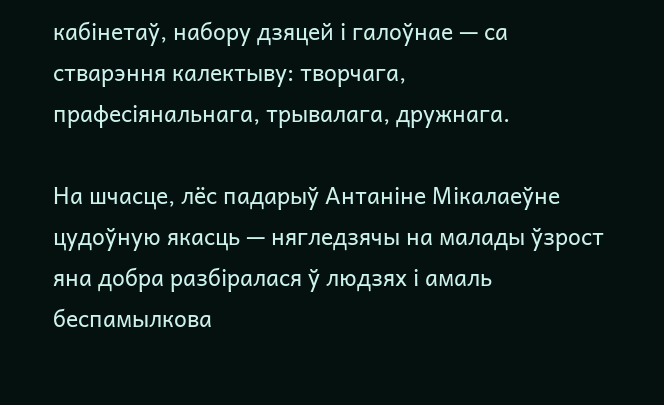кабінетаў, набору дзяцей і галоўнае — са стварэння калектыву: творчага, прафесіянальнага, трывалага, дружнага.

На шчасце, лёс падарыў Антаніне Мікалаеўне цудоўную якасць — нягледзячы на малады ўзрост яна добра разбіралася ў людзях і амаль беспамылкова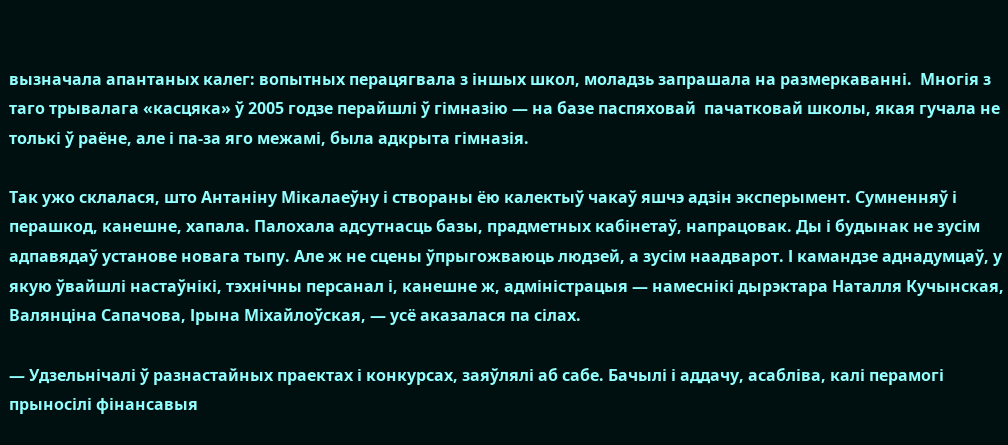вызначала апантаных калег: вопытных перацягвала з іншых школ, моладзь запрашала на размеркаванні.  Многія з таго трывалага «касцяка» ў 2005 годзе перайшлі ў гімназію — на базе паспяховай  пачатковай школы, якая гучала не толькі ў раёне, але і па-за яго межамі, была адкрыта гімназія.

Так ужо склалася, што Антаніну Мікалаеўну і створаны ёю калектыў чакаў яшчэ адзін эксперымент. Сумненняў і перашкод, канешне, хапала. Палохала адсутнасць базы, прадметных кабінетаў, напрацовак. Ды і будынак не зусім адпавядаў установе новага тыпу. Але ж не сцены ўпрыгожваюць людзей, а зусім наадварот. І камандзе аднадумцаў, у якую ўвайшлі настаўнікі, тэхнічны персанал і, канешне ж, адміністрацыя — намеснікі дырэктара Наталля Кучынская, Валянціна Сапачова, Ірына Міхайлоўская, — усё аказалася па сілах.

— Удзельнічалі ў разнастайных праектах і конкурсах, заяўлялі аб сабе. Бачылі і аддачу, асабліва, калі перамогі прыносілі фінансавыя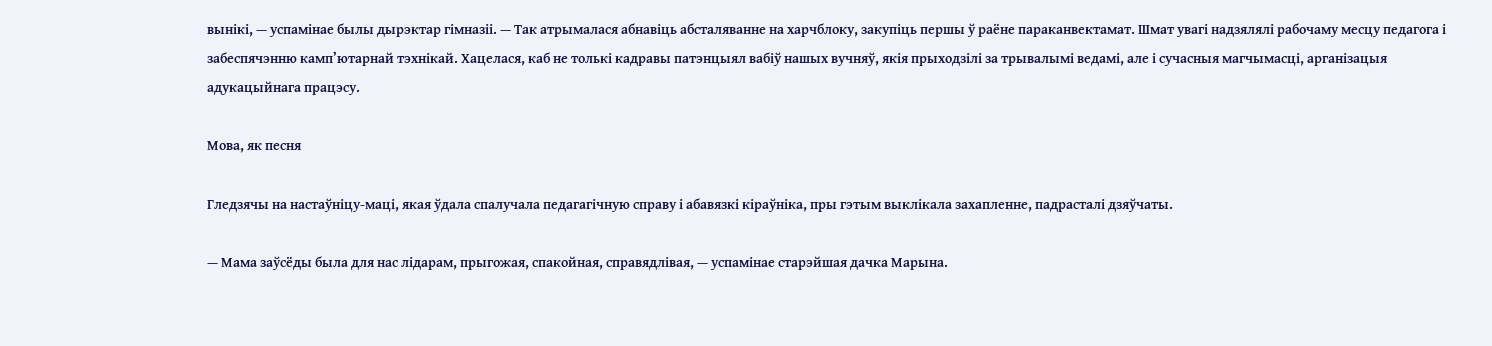вынікі, — успамінае былы дырэктар гімназіі. — Так атрымалася абнавіць абсталяванне на харчблоку, закупіць першы ў раёне параканвектамат. Шмат увагі надзялялі рабочаму месцу педагога і забеспячэнню камп’ютарнай тэхнікай. Хацелася, каб не толькі кадравы патэнцыял вабіў нашых вучняў, якія прыходзілі за трывалымі ведамі, але і сучасныя магчымасці, арганізацыя адукацыйнага працэсу.

Мова, як песня

Гледзячы на настаўніцу-маці, якая ўдала спалучала педагагічную справу і абавязкі кіраўніка, пры гэтым выклікала захапленне, падрасталі дзяўчаты.

— Мама заўсёды была для нас лідарам, прыгожая, спакойная, справядлівая, — успамінае старэйшая дачка Марына.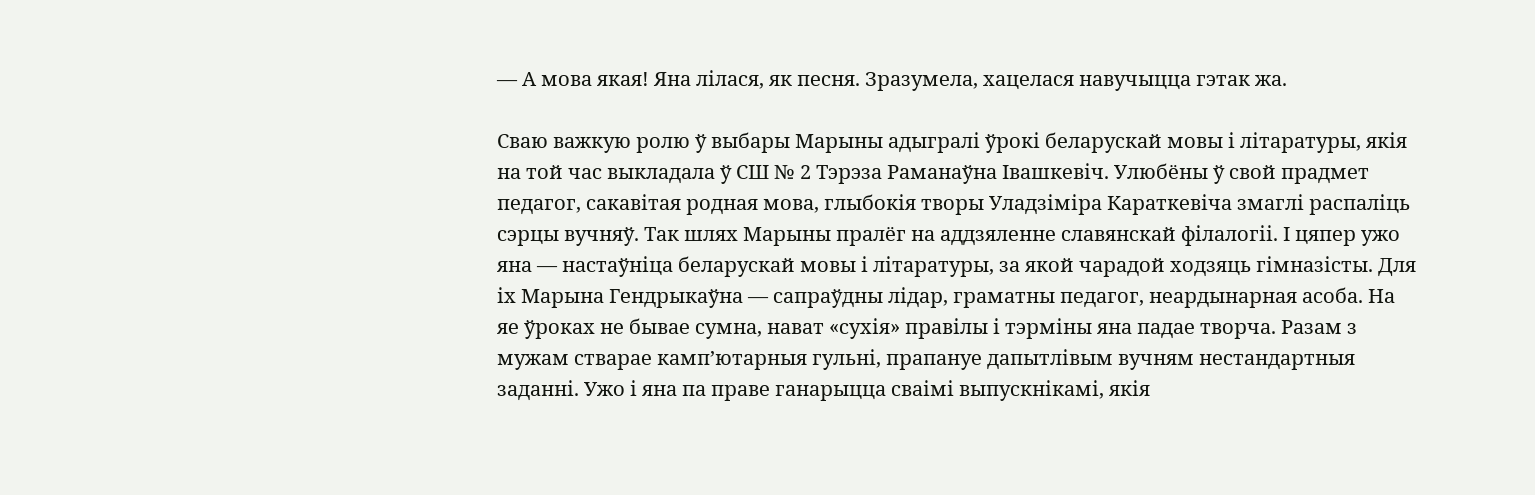— А мова якая! Яна лілася, як песня. Зразумела, хацелася навучыцца гэтак жа.

Сваю важкую ролю ў выбары Марыны адыгралі ўрокі беларускай мовы і літаратуры, якія на той час выкладала ў СШ № 2 Тэрэза Раманаўна Івашкевіч. Улюбёны ў свой прадмет педагог, сакавітая родная мова, глыбокія творы Уладзіміра Караткевіча змаглі распаліць сэрцы вучняў. Так шлях Марыны пралёг на аддзяленне славянскай філалогіі. І цяпер ужо яна — настаўніца беларускай мовы і літаратуры, за якой чарадой ходзяць гімназісты. Для іх Марына Гендрыкаўна — сапраўдны лідар, граматны педагог, неардынарная асоба. На яе ўроках не бывае сумна, нават «сухія» правілы і тэрміны яна падае творча. Разам з мужам стварае камп’ютарныя гульні, прапануе дапытлівым вучням нестандартныя заданні. Ужо і яна па праве ганарыцца сваімі выпускнікамі, якія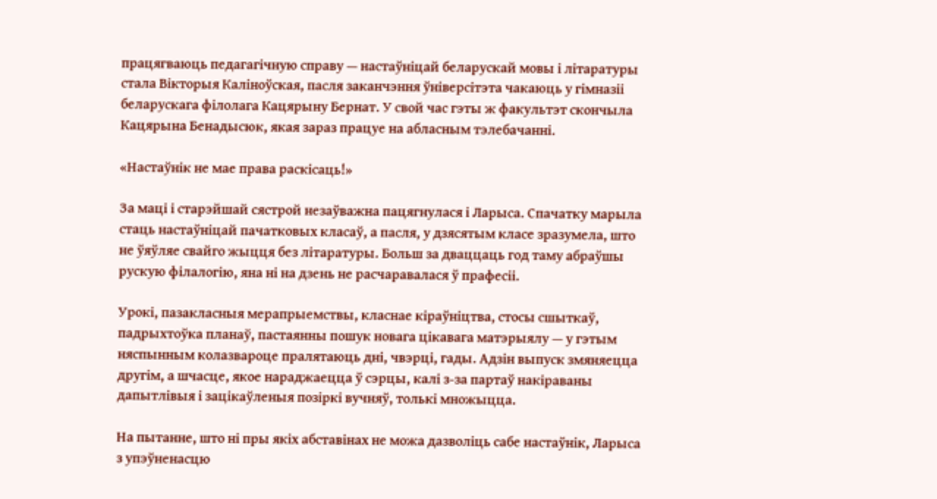працягваюць педагагічную справу — настаўніцай беларускай мовы і літаратуры стала Вікторыя Каліноўская, пасля заканчэння ўніверсітэта чакаюць у гімназіі беларускага філолага Кацярыну Бернат. У свой час гэты ж факультэт скончыла Кацярына Бенадысюк, якая зараз працуе на абласным тэлебачанні.

«Настаўнік не мае права раскісаць!»

За маці і старэйшай сястрой незаўважна пацягнулася і Ларыса. Спачатку марыла стаць настаўніцай пачатковых класаў, а пасля, у дзясятым класе зразумела, што не ўяўляе свайго жыцця без літаратуры. Больш за дваццаць год таму абраўшы рускую філалогію, яна ні на дзень не расчаравалася ў прафесіі.

Урокі, пазакласныя мерапрыемствы, класнае кіраўніцтва, стосы сшыткаў, падрыхтоўка планаў, пастаянны пошук новага цікавага матэрыялу — у гэтым няспынным колазвароце пралятаюць дні, чвэрці, гады. Адзін выпуск змяняецца другім, а шчасце, якое нараджаецца ў сэрцы, калі з-за партаў накіраваны дапытлівыя і зацікаўленыя позіркі вучняў, толькі множыцца.

На пытанне, што ні пры якіх абставінах не можа дазволіць сабе настаўнік, Ларыса з упэўненасцю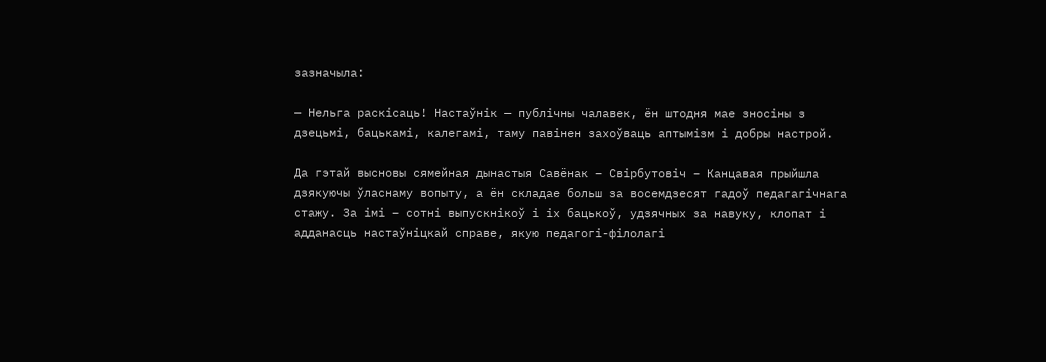зазначыла:

— Нельга раскісаць! Настаўнік — публічны чалавек, ён штодня мае зносіны з дзецьмі, бацькамі, калегамі, таму павінен захоўваць аптымізм і добры настрой.

Да гэтай высновы сямейная дынастыя Савёнак – Свірбутовіч – Канцавая прыйшла дзякуючы ўласнаму вопыту, а ён складае больш за восемдзесят гадоў педагагічнага стажу. За імі – сотні выпускнікоў і іх бацькоў, удзячных за навуку, клопат і адданасць настаўніцкай справе, якую педагогі-філолагі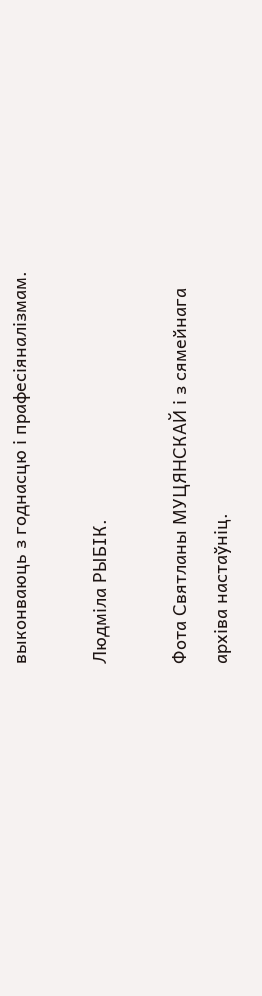выконваюць з годнасцю і прафесіяналізмам.

Людміла РЫБІК.

Фота Святланы МУЦЯНСКАЙ і з сямейнага архіва настаўніц.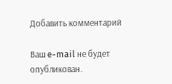Добавить комментарий

Ваш e-mail не будет опубликован.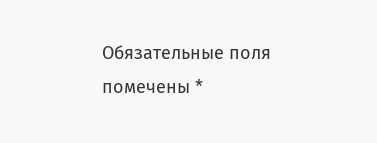Обязательные поля помечены *